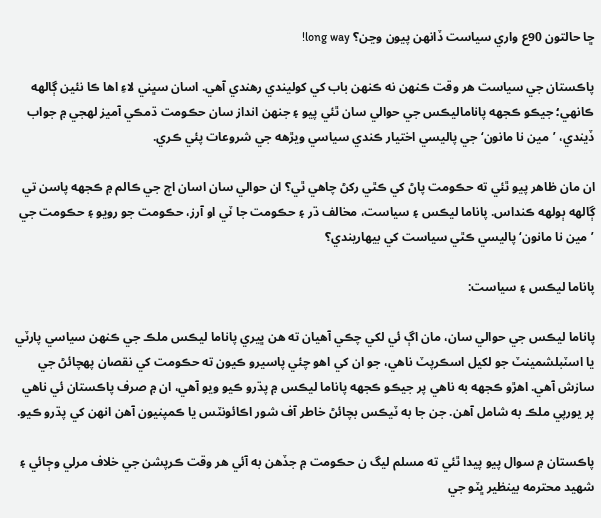ڇا حالتون 90ع واري سياست ڏانهن پيون وڃن؟ long way!

پاڪستان جي سياست هر وقت ڪنهن نه ڪنهن باب کي کوليندي رهندي آهي. اسان سڀني لاءِ اها ڪا نئين ڳالهه ڪانهي؛ جيڪو ڪجهه پاناماليڪس جي حوالي سان ٿئي پيو ۽ جنهن انداز سان حڪومت ڌمڪي آميز لهجي ۾ جواب ڏيندي، ’مين نا مانون‘ جي پاليسي اختيار ڪندي سياسي ويڙهه جي شروعات پئي ڪري.

ان مان ظاهر پيو ٿئي ته حڪومت پاڻ کي ڪٿي رکڻ چاهي ٿي؟ ان حوالي سان اسان اڄ جي ڪالم ۾ ڪجهه پاسن تي ڳالهه ٻولهه ڪنداس. پاناما ليڪس ۽ سياست، مخالف ڌر ۽ حڪومت جا ٽي او آرز، حڪومت جو رويو ۽ حڪومت جي ’مين نا مانون‘ پاليسي ڪٿي سياست کي بيهاريندي؟

پاناما ليڪس ۽ سياست:

پاناما ليڪس جي حوالي سان، مان اڳ ئي لکي چڪي آهيان ته هن ڀيري پاناما ليڪس ملڪ جي ڪنهن سياسي پارٽي يا اسٽبلشمينٽ جو لکيل اسڪرپٽ ناهي، جو ان کي اهو چئي پاسيرو ڪيون ته حڪومت کي نقصان پهچائڻ جي سازش آهي. اهڙو ڪجهه به ناهي پر جيڪو ڪجهه پاناما ليڪس ۾ پڌرو ڪيو ويو آهي، ان ۾ صرف پاڪستان ئي ناهي پر يورپي ملڪ به شامل آهن. جن جا به ٽيڪس بچائڻ خاطر آف شور اڪائونٽس يا ڪمپنيون آهن انهن کي پڌرو ڪيو.

پاڪستان ۾ سوال پيو پيدا ٿئي ته مسلم ليگ ن حڪومت ۾ جڏهن به آئي هر وقت ڪرپشن جي خلاف مرلي وڄائي ۽ شهيد محترمه بينظير ڀٽو جي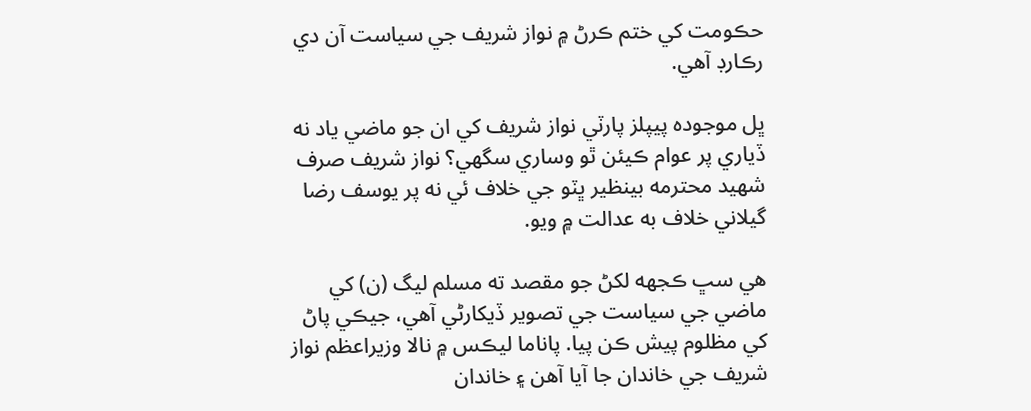حڪومت کي ختم ڪرڻ ۾ نواز شريف جي سياست آن دي رڪارڊ آهي.

ڀل موجوده پيپلز پارٽي نواز شريف کي ان جو ماضي ياد نه ڏياري پر عوام ڪيئن ٿو وساري سگهي؟ نواز شريف صرف شهيد محترمه بينظير ڀٽو جي خلاف ئي نه پر يوسف رضا گيلاني خلاف به عدالت ۾ ويو.

هي سڀ ڪجهه لکڻ جو مقصد ته مسلم ليگ (ن) کي ماضي جي سياست جي تصوير ڏيکارڻي آهي، جيڪي پاڻ کي مظلوم پيش ڪن پيا. پاناما ليڪس ۾ نالا وزيراعظم نواز شريف جي خاندان جا آيا آهن ۽ خاندان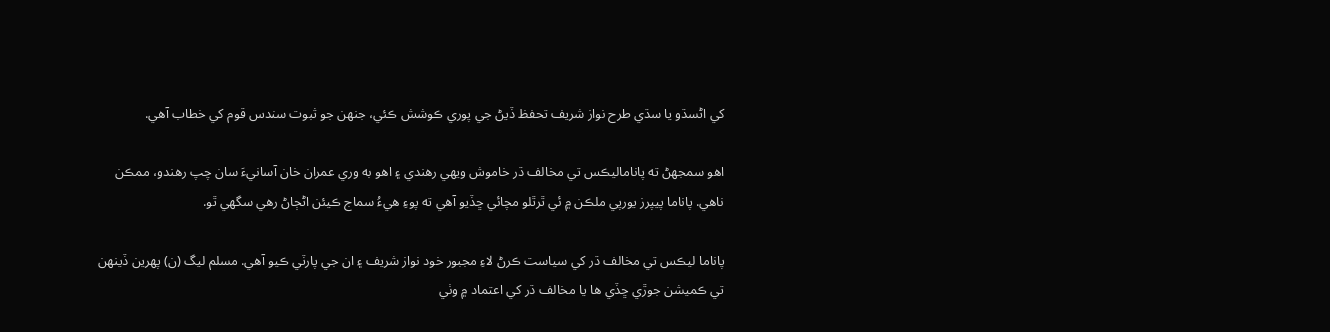کي اڻسڌو يا سڌي طرح نواز شريف تحفظ ڏيڻ جي پوري ڪوشش ڪئي، جنهن جو ثبوت سندس قوم کي خطاب آهي.

اهو سمجهڻ ته پاناماليڪس تي مخالف ڌر خاموش ويهي رهندي ۽ اهو به وري عمران خان آسانيءَ سان چپ رهندو، ممڪن ناهي. پاناما پيپرز يورپي ملڪن ۾ ئي ٿرٿلو مچائي ڇڏيو آهي ته پوءِ هيءُ سماج ڪيئن اڻڄاڻ رهي سگهي ٿو.

پاناما ليڪس تي مخالف ڌر کي سياست ڪرڻ لاءِ مجبور خود نواز شريف ۽ ان جي پارٽي ڪيو آهي. مسلم ليگ (ن) پهرين ڏينهن تي ڪميشن جوڙي ڇڏي ها يا مخالف ڌر کي اعتماد ۾ وٺي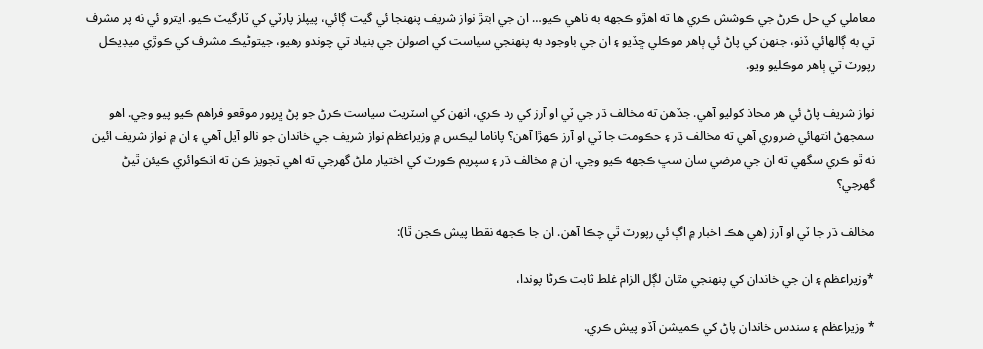معاملي کي حل ڪرڻ جي ڪوشش ڪري ها ته اهڙو ڪجهه به ناهي ڪيو… ان جي ابتڙ نواز شريف پنهنجا ئي گيت ڳائي، پيپلز پارٽي کي ٽارگيٽ ڪيو. ايترو ئي نه پر مشرف تي به ڳالهائي ڏنو، جنهن کي پاڻ ئي ٻاهر موڪلي ڇڏيو ۽ ان جي باوجود به پنهنجي سياست کي اصولن جي بنياد تي چوندو رهيو، جيتوڻيڪ مشرف کي ڪوڙي ميڊيڪل رپورٽ تي ٻاهر موڪليو ويو.

نواز شريف پاڻ ئي هر محاذ کوليو آهي. جڏهن ته مخالف ڌر جي ٽي او آرز کي رد ڪري، انهن کي اسٽريٽ سياست ڪرڻ جو پڻ ڀرپور موقعو فراهم ڪيو پيو وڃي. اهو سمجهڻ انتهائي ضروري آهي ته مخالف ڌر ۽ حڪومت جا ٽي او آرز ڪهڙا آهن؟ پاناما ليڪس ۾ وزيراعظم نواز شريف جي خاندان جو نالو آيل آهي ۽ ان ۾ نواز شريف ائين نه ٿو ڪري سگهي ته ان جي مرضي سان سڀ ڪجهه ڪيو وڃي. ان ۾ مخالف ڌر ۽ سپريم ڪورٽ کي اختيار ملڻ گهرجي ته اهي تجويز ڪن ته انڪوائري ڪيئن ٿيڻ گهرجي؟

مخالف ڌر جا ٽي او آرز (هي هڪ اخبار ۾ اڳ ئي رپورٽ ٿي چڪا آهن. ان جا ڪجهه نقطا پيش ڪجن ٿا):

*وزيراعظم ۽ ان جي خاندان کي پنهنجي مٿان لڳل الزام غلط ثابت ڪرڻا پوندا،

* وزيراعظم ۽ سندس خاندان پاڻ کي ڪميشن آڏو پيش ڪري.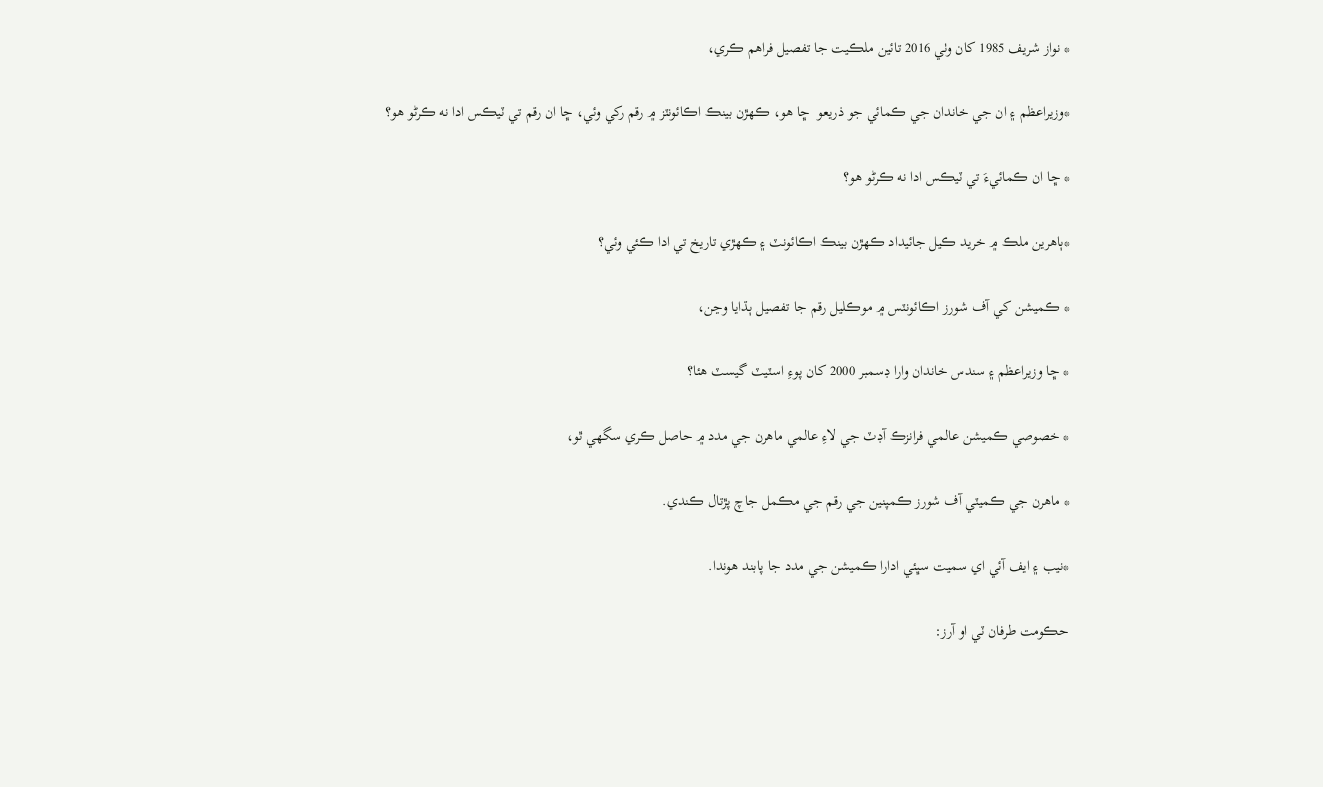* نواز شريف 1985 کان وٺي 2016 تائين ملڪيت جا تفصيل فراهم ڪري،

*وزيراعظم ۽ ان جي خاندان جي ڪمائي جو ذريعو  ڇا هو، ڪهڙن بينڪ اڪائونٽز ۾ رقم رکي وئي، ڇا ان رقم تي ٽيڪس ادا نه ڪرڻو هو؟

* ڇا ان ڪمائيءَ تي ٽيڪس ادا نه ڪرڻو هو؟

*ٻاهرين ملڪ ۾ خريد ڪيل جائيداد ڪهڙن بينڪ اڪائونٽ ۽ ڪهڙي تاريخ تي ادا ڪئي وئي؟

* ڪميشن کي آف شورز اڪائونٽس ۾ موڪليل رقم جا تفصيل ٻڌايا وڃن،

* ڇا وزيراعظم ۽ سندس خاندان وارا ڊسمبر 2000 کان پوءِ اسٽيٽ گيسٽ هئا؟

* خصوصي ڪميشن عالمي فرانزڪ آڊٽ جي لاءِ عالمي ماهرن جي مدد ۾ حاصل ڪري سگهي ٿو،

* ماهرن جي ڪميٽي آف شورز ڪمپنين جي رقم جي مڪمل جاچ پڙتال ڪندي.

*نيب ۽ ايف آئي اي سميت سڀئي ادارا ڪميشن جي مدد جا پابند هوندا.

حڪومت طرفان ٽي او آرز: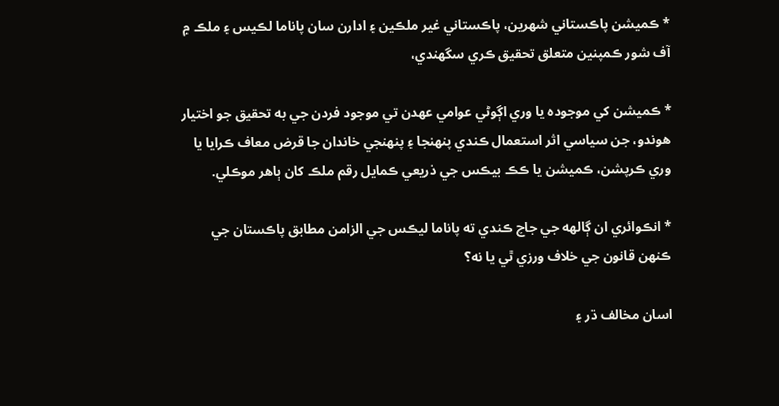* ڪميشن پاڪستاني شهرين، پاڪستاني غير ملڪين ۽ ادارن سان پاناما لڪيس ۽ ملڪ ۾ آف شور ڪمپنين متعلق تحقيق ڪري سگهندي،

* ڪميشن کي موجوده يا وري اڳوڻي عوامي عهدن تي موجود فردن جي به تحقيق جو اختيار هوندو، جن سياسي اثر استعمال ڪندي پنهنجا ۽ پنهنجي خاندان جا قرض معاف ڪرايا يا وري ڪرپشن، ڪميشن يا ڪڪ بيڪس جي ذريعي ڪمايل رقم ملڪ کان ٻاهر موڪلي.

* انڪوائري ان ڳالهه جي جاچ ڪندي ته پاناما ليڪس جي الزامن مطابق پاڪستان جي ڪنهن قانون جي خلاف ورزي ٿي يا نه؟

اسان مخالف ڌر ۽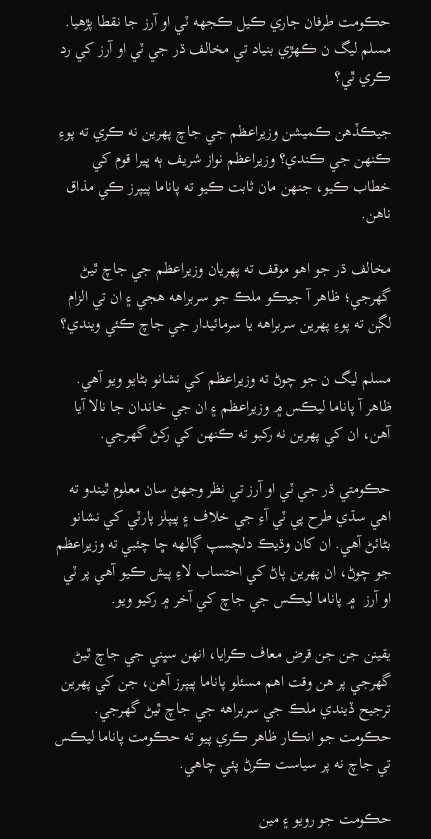حڪومت طرفان جاري ڪيل ڪجهه ٽي او آرز جا نقطا پڙهيا. مسلم ليگ ن ڪهڙي بنياد تي مخالف ڌر جي ٽي او آرز کي رد ڪري ٿي؟

جيڪڏهن ڪميشن وزيراعظم جي جاچ پهرين نه ڪري ته پوءِ ڪنهن جي ڪندي؟ وزيراعظم نواز شريف ٻه ڀيرا قوم کي خطاب ڪيو، جنهن مان ثابت ڪيو ته پاناما پيپرز ڪي مذاق ناهن.

مخالف ڌر جو اهو موقف ته پهريان وزيراعظم جي جاچ ٿيڻ گهرجي؛ ظاهر آ جيڪو ملڪ جو سربراهه هجي ۽ ان تي الزام لڳن ته پوءِ پهرين سربراهه يا سرمائيدار جي جاچ ڪئي ويندي؟

مسلم ليگ ن جو چوڻ ته وزيراعظم کي نشانو بڻايو ويو آهي. ظاهر آ پاناما ليڪس ۾ وزيراعظم ۽ ان جي خاندان جا نالا آيا آهن، ان کي پهرين نه رکبو ته ڪنهن کي رکڻ گهرجي.

حڪومتي ڌر جي ٽي او آرز تي نظر وجهڻ سان معلوم ٿيندو ته اهي سڌي طرح پي ٽي آءِ جي خلاف ۽ پيپلز پارٽي کي نشانو بڻائڻ آهي. ان کان وڌيڪ دلچسپ ڳالهه ڇا چئبي ته وزيراعظم جو چوڻ، ان پهرين پاڻ کي احتساب لاءِ پيش ڪيو آهي پر ٽي او آرز  ۾ پاناما ليڪس جي جاچ کي آخر ۾ رکيو ويو.

يقينن جن جن قرض معاف ڪرايا، انهن سڀني جي جاچ ٿيڻ گهرجي پر هن وقت اهم مسئلو پاناما پيپرز آهن، جن کي پهرين ترجيح ڏيندي ملڪ جي سربراهه جي جاچ ٿيڻ گهرجي. حڪومت جو انڪار ظاهر ڪري پيو ته حڪومت پاناما ليڪس تي جاچ نه پر سياست ڪرڻ پئي چاهي.

حڪومت جو رويو ۽ مين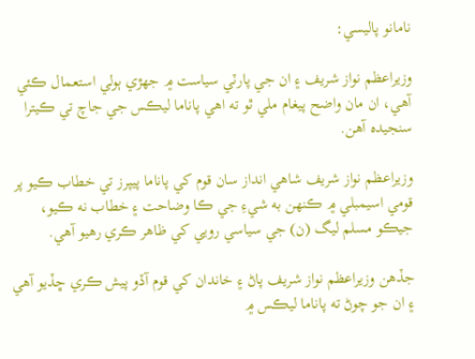نامانو پاليسي:

وزيراعظم نواز شريف ۽ ان جي پارٽي سياست ۾ جهڙي ٻولي استعمال ڪئي آهي، ان مان واضح پيغام ملي ٿو ته اهي پاناما ليڪس جي جاچ تي ڪيترا سنجيده آهن.

وزيراعظم نواز شريف شاهي انداز سان قوم کي پاناما پيپرز تي خطاب ڪيو پر قومي اسيمبلي ۾ ڪنهن به شيءِ جي ڪا وضاحت ۽ خطاب نه ڪيو، جيڪو مسلم ليگ (ن) جي سياسي رويي کي ظاهر ڪري رهيو آهي.

جڏهن وزيراعظم نواز شريف پاڻ ۽ خاندان کي قوم آڏو پيش ڪري ڇڏيو آهي ۽ ان جو چوڻ ته پاناما ليڪس ۾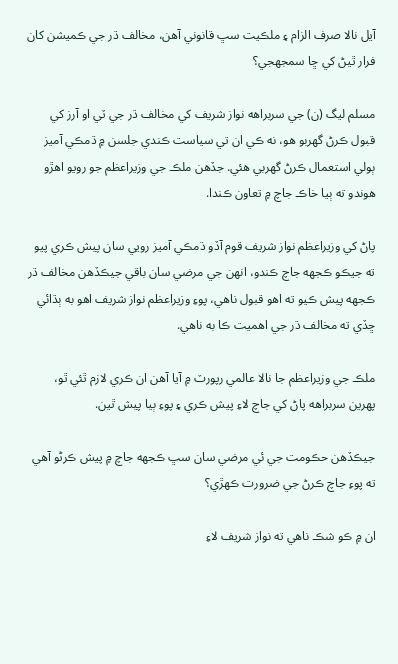آيل نالا صرف الزام ۽ ملڪيت سڀ قانوني آهن، مخالف ڌر جي ڪميشن کان فرار ٿيڻ کي ڇا سمجهجي؟

مسلم ليگ (ن) جي سربراهه نواز شريف کي مخالف ڌر جي ٽي او آرز کي قبول ڪرڻ گهربو هو، نه ڪي ان تي سياست ڪندي جلسن ۾ ڌمڪي آميز ٻولي استعمال ڪرڻ گهربي هئي. جڏهن ملڪ جي وزيراعظم جو رويو اهڙو هوندو ته ٻيا خاڪ جاچ ۾ تعاون ڪندا.

پاڻ کي وزيراعظم نواز شريف قوم آڏو ڌمڪي آميز رويي سان پيش ڪري پيو ته جيڪو ڪجهه جاچ ڪندو، انهن جي مرضي سان باقي جيڪڏهن مخالف ڌر ڪجهه پيش ڪيو ته اهو قبول ناهي، پوءِ وزيراعظم نواز شريف اهو به ٻڌائي ڇڏي ته مخالف ڌر جي اهميت ڪا به ناهي.

ملڪ جي وزيراعظم جا نالا عالمي رپورٽ ۾ آيا آهن ان ڪري لازم ٿئي ٿو، پهرين سربراهه پاڻ کي جاچ لاءِ پيش ڪري ۽ پوءِ ٻيا پيش ٿين.

جيڪڏهن حڪومت جي ئي مرضي سان سڀ ڪجهه جاچ ۾ پيش ڪرڻو آهي ته پوءِ جاچ ڪرڻ جي ضرورت ڪهڙي؟

ان ۾ ڪو شڪ ناهي ته نواز شريف لاءِ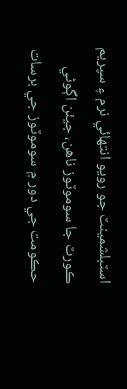اسٽبلشمينٽ جو رويو انتهائي نرم ۽ سپريم ڪورٽ جا سوموٽوز ناهن، جيئن اڳوڻي حڪومت جي دور ۾ سوموٽوز جي برسات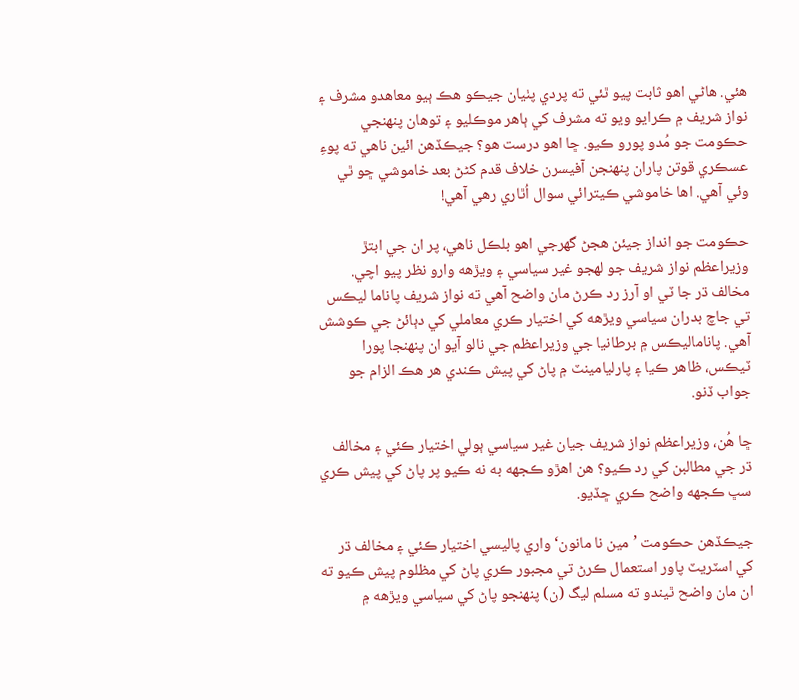هئي. هاڻي اهو ثابت پيو ٿئي ته پردي پٺيان جيڪو هڪ ٻيو معاهدو مشرف ۽ نواز شريف ۾ ڪرايو ويو ته مشرف کي ٻاهر موڪليو ۽ توهان پنهنجي حڪومت جو مُدو پورو ڪيو. ڇا اهو درست هو؟ جيڪڏهن ائين ناهي ته پوءِ عسڪري قوتن پاران پنهنجن آفيسرن خلاف قدم کڻڻ بعد خاموشي ڇو ٿي وئي آهي. اها خاموشي ڪيترائي سوال اُٿاري رهي آهي!

حڪومت جو انداز جيئن هجڻ گهرجي اهو بلڪل ناهي، پر ان جي ابتڙ وزيراعظم نواز شريف جو لهجو غير سياسي ۽ ويڙهه وارو نظر پيو اچي. مخالف ڌر جا ٽي او آرز رد ڪرڻ مان واضح آهي ته نواز شريف پاناما ليڪس تي جاچ بدران سياسي ويڙهه کي اختيار ڪري معاملي کي دٻائڻ جي ڪوشش آهي. پاناماليڪس ۾ برطانيا جي وزيراعظم جي نالو آيو ان پنهنجا پورا ٽيڪس، ظاهر ڪيا ۽ پارليامينٽ ۾ پاڻ کي پيش ڪندي هر هڪ الزام جو جواب ڏنو.

ڇا هُن، وزيراعظم نواز شريف جيان غير سياسي ٻولي اختيار ڪئي ۽ مخالف ڌر جي مطالبن کي رد ڪيو؟ هن اهڙو ڪجهه به نه ڪيو پر پاڻ کي پيش ڪري سڀ ڪجهه واضح ڪري ڇڏيو.

جيڪڏهن حڪومت ’مين نا مانون‘ واري پاليسي اختيار ڪئي ۽ مخالف ڌر کي اسٽريٽ پاور استعمال ڪرڻ تي مجبور ڪري پاڻ کي مظلوم پيش ڪيو ته ان مان واضح ٿيندو ته مسلم ليگ (ن) پنهنجو پاڻ کي سياسي ويڙهه ۾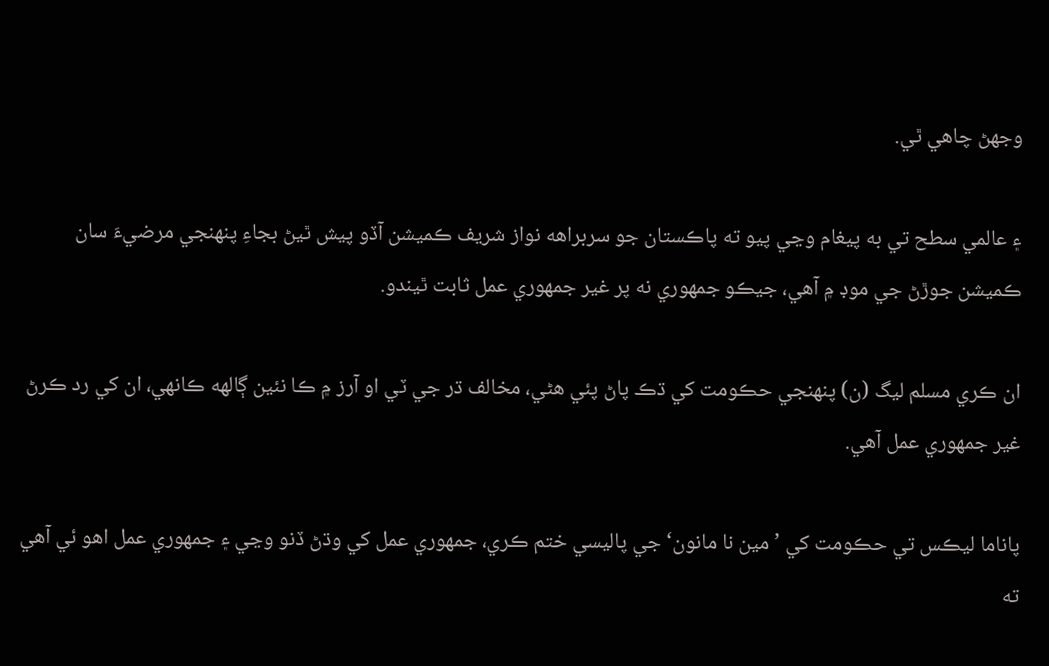وجهڻ چاهي ٿي.

۽ عالمي سطح تي به پيغام وڃي پيو ته پاڪستان جو سربراهه نواز شريف ڪميشن آڏو پيش ٿيڻ بجاءِ پنهنجي مرضيءَ سان ڪميشن جوڙڻ جي موڊ ۾ آهي، جيڪو جمهوري نه پر غير جمهوري عمل ثابت ٿيندو.

ان ڪري مسلم ليگ (ن) پنهنجي حڪومت کي ڌڪ پاڻ پئي هڻي، مخالف ڌر جي ٽي او آرز ۾ ڪا نئين ڳالهه ڪانهي، ان کي رد ڪرڻ غير جمهوري عمل آهي.

پاناما ليڪس تي حڪومت کي ’مين نا مانون‘ جي پاليسي ختم ڪري، جمهوري عمل کي وڌڻ ڏنو وڃي ۽ جمهوري عمل اهو ئي آهي ته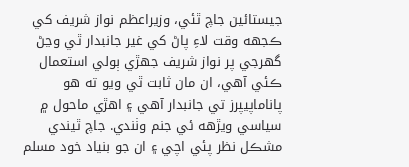جيستائين جاچ ٿئي، وزيراعظم نواز شريف کي ڪجهه وقت لاءِ پاڻ کي غير جانبدار ٿي وڃڻ گهرجي پر نواز شريف جهڙي ٻولي استعمال ڪئي آهي، ان مان ثابت ٿي ويو ته هو پاناماپيپرز تي جانبدار آهي ۽ اهڙي ماحول ۾ سياسي ويڙهه ئي جنم وٺندي. جاچ ٿيندي مشڪل نظر پئي اچي ۽ ان جو بنياد خود مسلم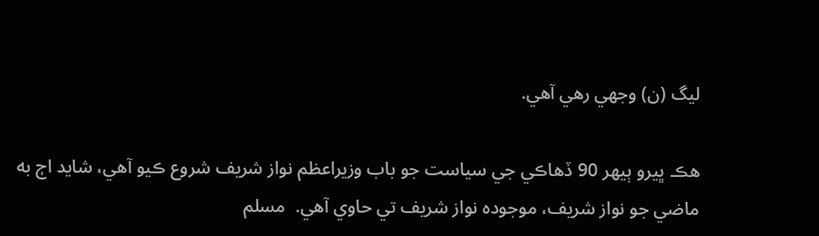ليگ (ن) وجهي رهي آهي.

هڪ ڀيرو ٻيهر 90 ڏهاڪي جي سياست جو باب وزيراعظم نواز شريف شروع ڪيو آهي، شايد اڄ به ماضي جو نواز شريف، موجوده نواز شريف تي حاوي آهي.  مسلم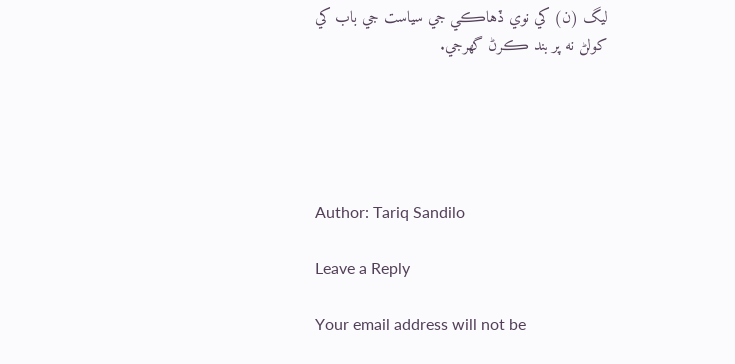ليگ (ن) کي نوي ڏهاڪي جي سياست جي باب کي کولڻ نه پر بند ڪرڻ گهرجي.





Author: Tariq Sandilo

Leave a Reply

Your email address will not be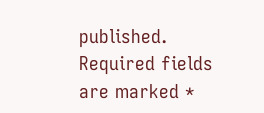published. Required fields are marked *